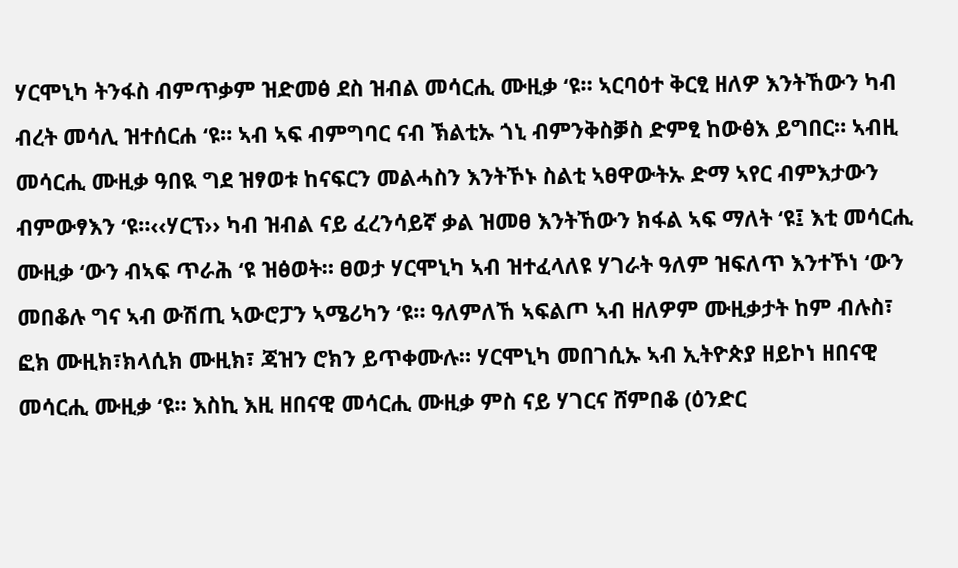ሃርሞኒካ ትንፋስ ብምጥቃም ዝድመፅ ደስ ዝብል መሳርሒ ሙዚቃ ‘ዩ። ኣርባዕተ ቅርፂ ዘለዎ እንትኸውን ካብ ብረት መሳሊ ዝተሰርሐ ‘ዩ። ኣብ ኣፍ ብምግባር ናብ ኽልቲኡ ጎኒ ብምንቅስቓስ ድምፂ ከውፅእ ይግበር። ኣብዚ መሳርሒ ሙዚቃ ዓበዪ ግደ ዝፃወቱ ከናፍርን መልሓስን እንትኾኑ ስልቲ ኣፀዋውትኡ ድማ ኣየር ብምእታውን ብምውፃእን ‘ዩ።‹‹ሃርፕ›› ካብ ዝብል ናይ ፈረንሳይኛ ቃል ዝመፀ እንትኸውን ክፋል ኣፍ ማለት ‘ዩ፤ እቲ መሳርሒ ሙዚቃ ‘ውን ብኣፍ ጥራሕ ‘ዩ ዝፅወት። ፀወታ ሃርሞኒካ ኣብ ዝተፈላለዩ ሃገራት ዓለም ዝፍለጥ እንተኾነ ‘ውን መበቆሉ ግና ኣብ ውሽጢ ኣውሮፓን ኣሜሪካን ‘ዩ። ዓለምለኸ ኣፍልጦ ኣብ ዘለዎም ሙዚቃታት ከም ብሉስ፣ ፎክ ሙዚክ፣ክላሲክ ሙዚክ፣ ጃዝን ሮክን ይጥቀሙሉ። ሃርሞኒካ መበገሲኡ ኣብ ኢትዮጵያ ዘይኮነ ዘበናዊ መሳርሒ ሙዚቃ ‘ዩ። እስኪ እዚ ዘበናዊ መሳርሒ ሙዚቃ ምስ ናይ ሃገርና ሸምበቆ (ዕንድር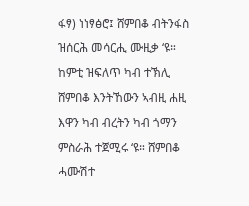ፋፃ) ነነፃፅሮ፤ ሸምበቆ ብትንፋስ ዝሰርሕ መሳርሒ ሙዚቃ ‘ዩ። ከምቲ ዝፍለጥ ካብ ተኽሊ ሸምበቆ እንትኸውን ኣብዚ ሐዚ እዋን ካብ ብረትን ካብ ጎማን ምስራሕ ተጀሚሩ ‘ዩ። ሸምበቆ ሓሙሽተ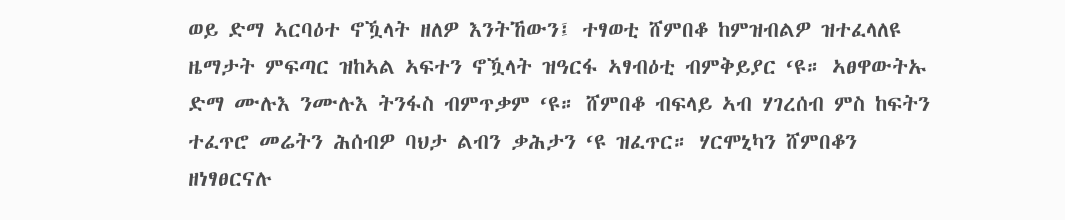ወይ ድማ ኣርባዕተ ኖዃላት ዘለዎ እንትኸውን፤ ተፃወቲ ሸምበቆ ከምዝብልዎ ዝተፈላለዩ ዜማታት ምፍጣር ዝከኣል ኣፍተን ኖዃላት ዝዓርፋ ኣፃብዕቲ ብምቅይያር ‘ዩ። ኣፀዋውትኡ ድማ ሙሉእ ንሙሉእ ትንፋስ ብምጥቃም ‘ዩ። ሸምበቆ ብፍላይ ኣብ ሃገረሰብ ምስ ከፍትን ተፈጥሮ መሬትን ሕሰብዎ ባህታ ልብን ቃሕታን ‘ዩ ዝፈጥር። ሃርሞኒካን ሸምበቆን ዘነፃፀርናሉ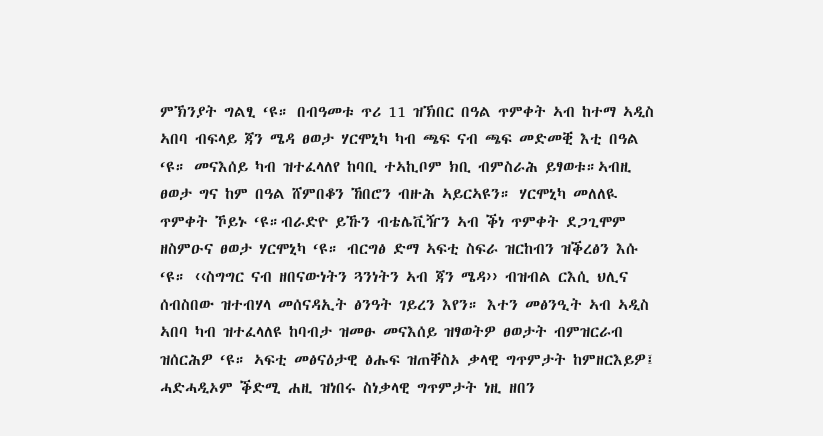ምኽንያት ግልፂ ‘ዩ። በብዓመቱ ጥሪ 11 ዝኽበር በዓል ጥምቀት ኣብ ከተማ ኣዲስ ኣበባ ብፍላይ ጃን ሜዳ ፀወታ ሃርሞኒካ ካብ ጫፍ ናብ ጫፍ መድመቒ እቲ በዓል ‘ዩ። መናእሰይ ካብ ዝተፈላለየ ከባቢ ተኣኪቦም ክቢ ብምስራሕ ይፃወቱ።ኣብዚ ፀወታ ግና ከም በዓል ሸምበቆን ኸበሮን ብዙሕ ኣይርኣዩን። ሃርሞኒካ መለለዪ ጥምቀት ኾይኑ ‘ዩ።ብራድዮ ይኹን ብቴሌቪዥን ኣብ ቕነ ጥምቀት ደጋጊሞም ዘስምዑና ፀወታ ሃርሞኒካ ‘ዩ። ብርግፅ ድማ ኣፍቲ ስፍራ ዝርከብን ዝቕረፅን እሱ ‘ዩ። ‹‹ስግግር ናብ ዘበናውነትን ጓንነትን ኣብ ጃን ሜዳ›› ብዝብል ርእሲ ህሊና ሰብስበው ዝተብሃላ መሰናዳኢት ፅንዓት ገይረን እየን። እተን መፅንዒት ኣብ ኣዲስ ኣበባ ካብ ዝተፈላለዩ ከባብታ ዝመፁ መናእሰይ ዝፃወትዎ ፀወታት ብምዝርራብ ዝሰርሕዎ ‘ዩ። ኣፍቲ መፅናዕታዊ ፅሑፍ ዝጠቐስኦ ቃላዊ ግጥምታት ከምዘርእይዎ፤ ሓድሓዲኦም ቕድሚ ሐዚ ዝነበሩ ስነቃላዊ ግጥምታት ነዚ ዘበን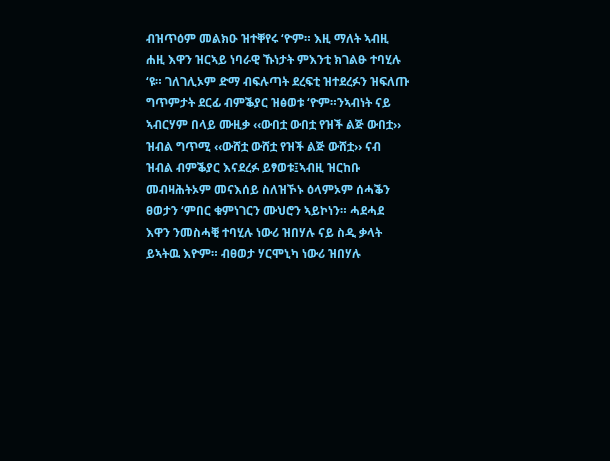ብዝጥዕም መልክዑ ዝተቐየሩ ‘ዮም። እዚ ማለት ኣብዚ ሐዚ እዋን ዝርኣይ ነባራዊ ኹነታት ምእንቲ ክገልፁ ተባሂሉ ‘ዩ። ገለገሊኦም ድማ ብፍሉጣት ደረፍቲ ዝተደረፉን ዝፍለጡ ግጥምታት ደርፊ ብምቕያር ዝፅወቱ ‘ዮም።ንኣብነት ናይ ኣብርሃም በላይ ሙዚቃ ‹‹ውበቷ ውበቷ የዝች ልጅ ውበቷ›› ዝብል ግጥሚ ‹‹ውሸቷ ውሸቷ የዝች ልጅ ውሸቷ›› ናብ ዝብል ብምቕያር እናደረፉ ይፃወቱ፤ኣብዚ ዝርከቡ መብዛሕትኦም መናእሰይ ስለዝኾኑ ዕላምኦም ሰሓቕን ፀወታን ‘ምበር ቁምነገርን ሙህሮን ኣይኮነን። ሓደሓደ እዋን ንመስሓቒ ተባሂሉ ነውሪ ዝበሃሉ ናይ ስዲ ቃላት ይኣትዉ እዮም። ብፀወታ ሃርሞኒካ ነውሪ ዝበሃሉ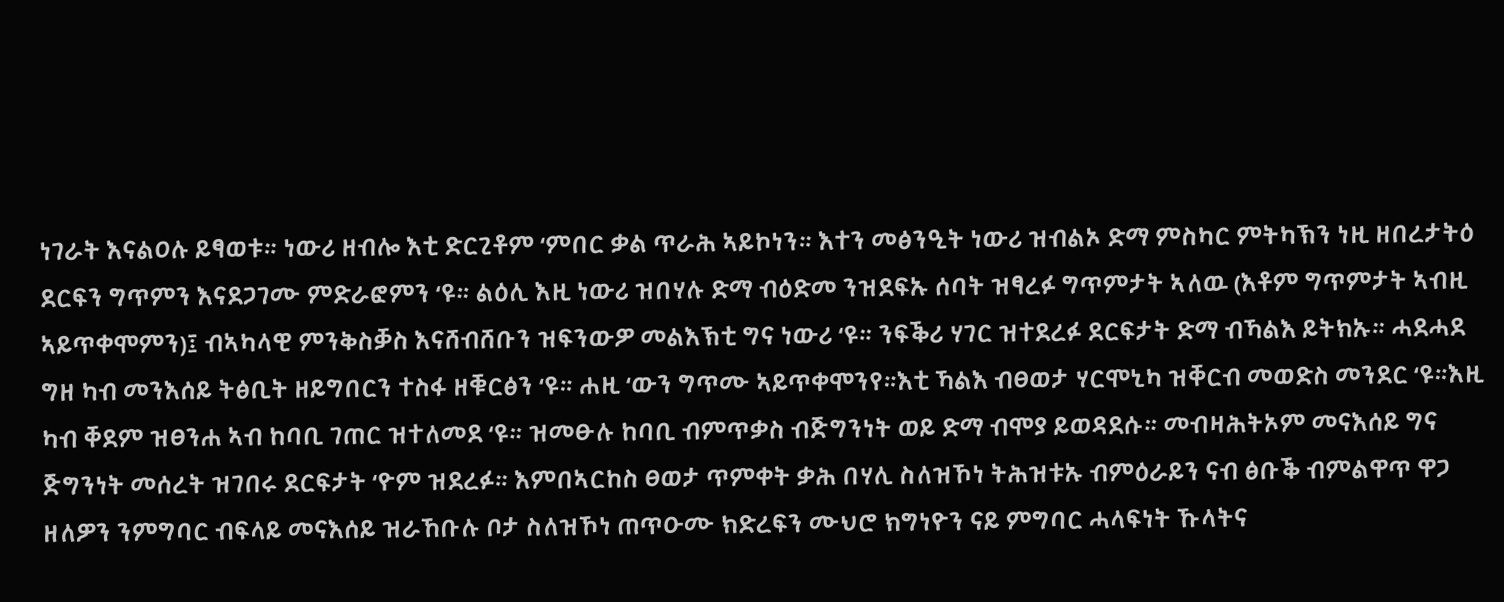ነገራት እናልዐሉ ይፃወቱ። ነውሪ ዘብሎ እቲ ድርጊቶም ‘ምበር ቃል ጥራሕ ኣይኮነን። እተን መፅንዒት ነውሪ ዝብልኦ ድማ ምስካር ምትካኽን ነዚ ዘበረታትዕ ደርፍን ግጥምን እናደጋገሙ ምድራፎምን ‘ዩ። ልዕሊ እዚ ነውሪ ዝበሃሉ ድማ ብዕድመ ንዝደፍኡ ሰባት ዝፃረፉ ግጥምታት ኣለዉ (እቶም ግጥምታት ኣብዚ ኣይጥቀሞምን)፤ ብኣካላዊ ምንቅስቓስ እናሸብሸቡን ዝፍንውዎ መልእኽቲ ግና ነውሪ ‘ዩ። ንፍቕሪ ሃገር ዝተደረፉ ደርፍታት ድማ ብኻልእ ይትክኡ። ሓደሓደ ግዘ ካብ መንእሰይ ትፅቢት ዘይግበርን ተስፋ ዘቑርፅን ‘ዩ። ሐዚ ‘ውን ግጥሙ ኣይጥቀሞንየ።እቲ ኻልእ ብፀወታ ሃርሞኒካ ዝቐርብ መወድስ መንደር ‘ዩ።እዚ ካብ ቐደም ዝፀንሐ ኣብ ከባቢ ገጠር ዝተለመደ ‘ዩ። ዝመፁሉ ከባቢ ብምጥቃስ ብጅግንነት ወይ ድማ ብሞያ ይወዳደሱ። መብዛሕትኦም መናእሰይ ግና ጅግንነት መሰረት ዝገበሩ ደርፍታት ‘ዮም ዝደረፉ። እምበኣርከስ ፀወታ ጥምቀት ቃሕ በሃሊ ስለዝኾነ ትሕዝቱኡ ብምዕራይን ናብ ፅቡቕ ብምልዋጥ ዋጋ ዘለዎን ንምግባር ብፍላይ መናእሰይ ዝራኸቡሉ ቦታ ስለዝኾነ ጠጥዑሙ ክድረፍን ሙህሮ ክግነዮን ናይ ምግባር ሓላፍነት ኹላትና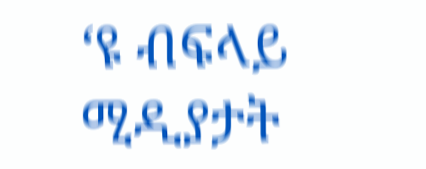‘ዩ ብፍላይ ሚዲያታት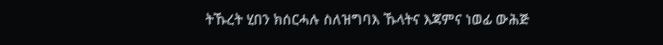ትኹረት ሂበን ክሰርሓሉ ስለዝግባእ ኹላትና እጃምና ነወፊ ውሕጅ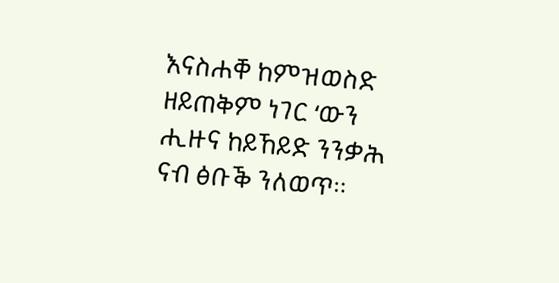እናስሐቐ ከምዝወስድ ዘይጠቅም ነገር ‘ውን ሒዙና ከይኸይድ ንንቃሕ ናብ ፅቡቕ ንለወጥ።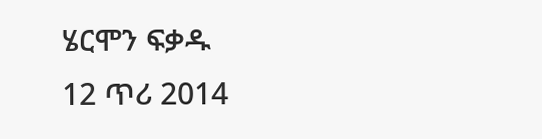ሄርሞን ፍቃዱ
12 ጥሪ 2014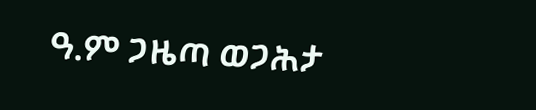ዓ.ም ጋዜጣ ወጋሕታ